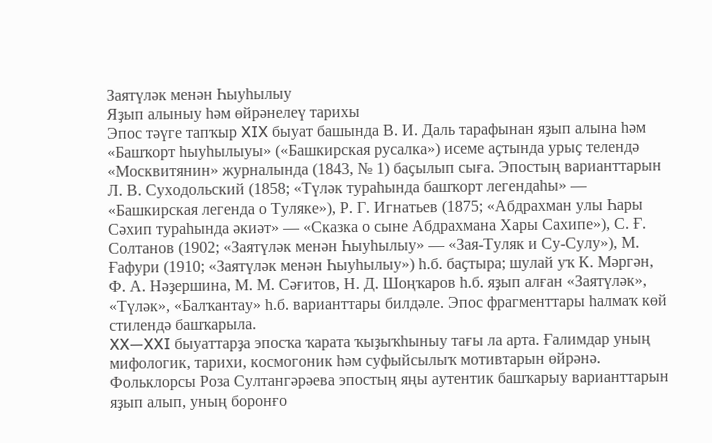Заятүләк менән Һыуһылыу
Яҙып алыныу һәм өйрәнелеү тарихы
Эпос тәүге тапҡыр XIX быуат башында В. И. Даль тарафынан яҙып алына һәм «Башҡорт һыуһылыуы» («Башкирская русалка») исеме аҫтында урыҫ телендә «Москвитянин» журналында (1843, № 1) баҫылып сыға. Эпостың варианттарын Л. В. Суходольский (1858; «Түләк тураһында башҡорт легендаһы» — «Башкирская легенда о Туляке»), Р. Г. Игнатьев (1875; «Абдрахман улы Һары Сәхип тураһында әкиәт» — «Сказка о сыне Абдрахмана Хары Сахипе»), С. Ғ. Солтанов (1902; «Заятүләк менән Һыуһылыу» — «Зая-Туляк и Су-Сулу»), М. Ғафури (1910; «Заятүләк менән Һыуһылыу») һ.б. баҫтыра; шулай уҡ К. Мәргән, Ф. А. Нәҙершина, М. М. Сәғитов, Н. Д. Шоңҡаров һ.б. яҙып алған «Заятүләк», «Түләк», «Балҡантау» һ.б. варианттары билдәле. Эпос фрагменттары һалмаҡ көй стилендә башҡарыла.
XX—XXI быуаттарҙа эпосҡа ҡарата ҡыҙыҡһыныу тағы ла арта. Ғалимдар уның мифологик, тарихи, космогоник һәм суфыйсылыҡ мотивтарын өйрәнә. Фольклорсы Роза Султангәрәева эпостың яңы аутентик башҡарыу варианттарын яҙып алып, уның боронғо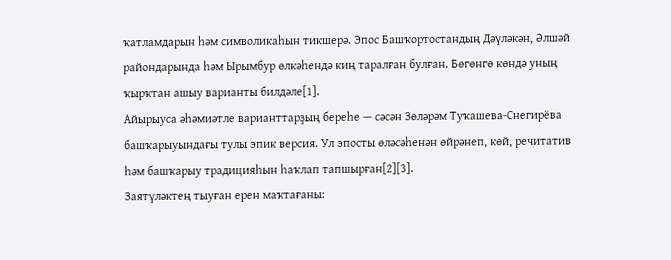ҡатламдарын һәм символикаһын тикшерә. Эпос Башҡортостандың Дәүләкән, Әлшәй райондарында һәм Ырымбур өлкәһендә киң таралған булған. Бөгөнгө көндә уның ҡырҡтан ашыу варианты билдәле[1].
Айырыуса әһәмиәтле варианттарҙың береһе — сәсән Зөләрәм Туҡашева-Снегирёва башҡарыуындағы тулы эпик версия. Ул эпосты өләсәһенән өйрәнеп, көй, речитатив һәм башҡарыу традицияһын һаҡлап тапшырған[2][3].
Заятүләктең тыуған ерен маҡтағаны: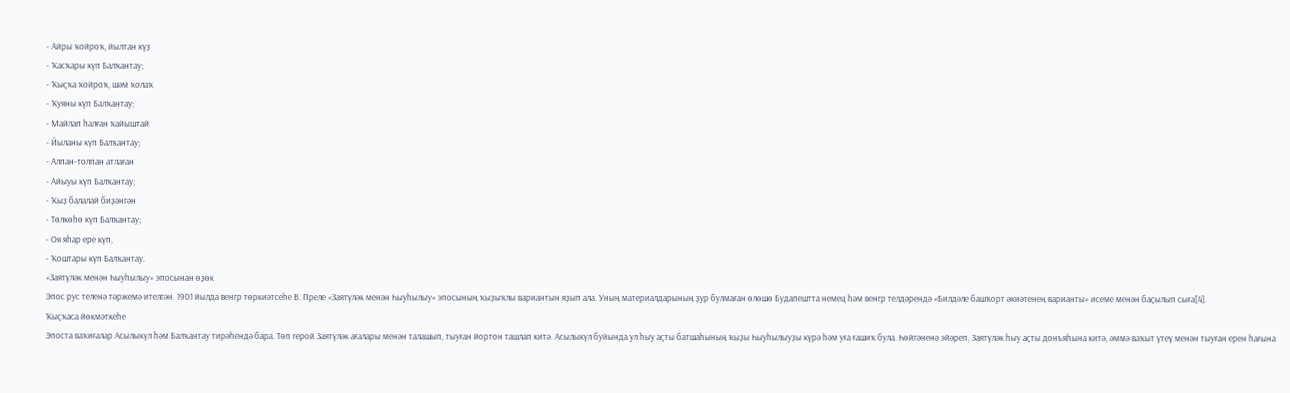- Айры ҡойроҡ, йылтан күҙ
- Ҡасҡары күп Балҡантау;
- Ҡыҫҡа ҡойроҡ, шәм ҡолаҡ
- Ҡуяны күп Балҡантау;
- Майлап һалған ҡайыштай
- Йыланы күп Балҡантау;
- Алпан-толпан атлаған
- Айыуы күп Балҡантау;
- Ҡыҙ балалай биҙәнгән
- Төлкөһө күп Балҡантау;
- Оя яһар ере күп,
- Ҡоштары күп Балҡантау.
«Заятүләк менән Һыуһылыу» эпосынан өҙөк
Эпос рус теленә тәржемә ителгән. 1901 йылда венгр төркиәтсеһе В. Преле «Заятүләк менән Һыуһылыу» эпосының ҡыҙыҡлы вариантын яҙып ала. Уның материалдарының ҙур булмаған өлөшө Будапештта немец һәм венгр телдәрендә «Билдәле башҡорт әкиәтенең варианты» исеме менән баҫылып сыға[4].
Ҡыҫҡаса йөкмәткеһе
Эпоста ваҡиғалар Асылыкүл һәм Балҡантау тирәһендә бара. Төп герой Заятүләк ағалары менән талашып, тыуған йортон ташлап китә. Асылыкүл буйында ул һыу аҫты батшаһының ҡыҙы Һыуһылыуҙы күрә һәм уға ғашиҡ була. Һөйгәненә эйәреп, Заятүләк һыу аҫты донъяһына китә, әммә ваҡыт үтеү менән тыуған ерен һағына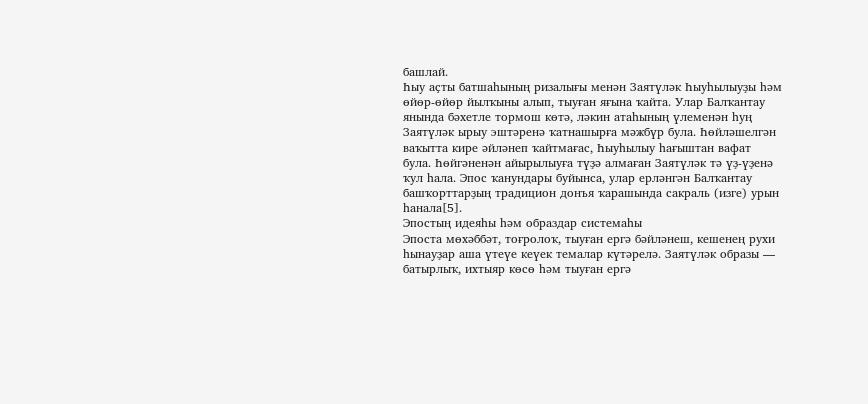башлай.
Һыу аҫты батшаһының ризалығы менән Заятүләк Һыуһылыуҙы һәм өйөр-өйөр йылҡыны алып, тыуған яғына ҡайта. Улар Балҡантау янында бәхетле тормош көтә, ләкин атаһының үлеменән һуң Заятүләк ырыу эштәренә ҡатнашырға мәжбүр була. Һөйләшелгән ваҡытта кире әйләнеп ҡайтмағас, Һыуһылыу һағыштан вафат була. Һөйгәненән айырылыуға түҙә алмаған Заятүләк тә үҙ-үҙенә ҡул һала. Эпос ҡанундары буйынса, улар ерләнгән Балҡантау башҡорттарҙың традицион донъя ҡарашында сакраль (изге) урын һанала[5].
Эпостың идеяһы һәм образдар системаһы
Эпоста мөхәббәт, тоғролоҡ, тыуған ергә бәйләнеш, кешенең рухи һынауҙар аша үтеүе кеүек темалар күтәрелә. Заятүләк образы — батырлыҡ, ихтыяр көсө һәм тыуған ергә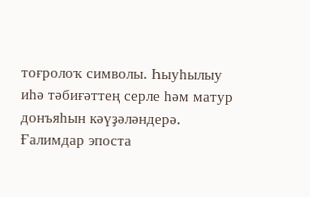тоғролоҡ символы. Һыуһылыу иһә тәбиғәттең серле һәм матур донъяһын кәүҙәләндерә.
Ғалимдар эпоста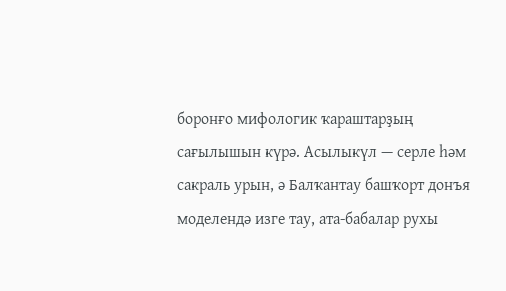боронғо мифологик ҡараштарҙың сағылышын күрә. Асылыкүл — серле һәм сакраль урын, ә Балҡантау башҡорт донъя моделендә изге тау, ата-бабалар рухы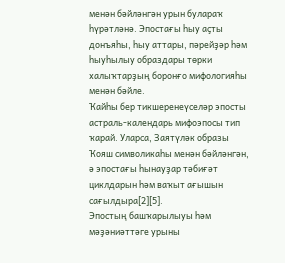менән бәйләнгән урын булараҡ һүрәтләнә. Эпостағы һыу аҫты донъяһы, һыу аттары, пәрейҙәр һәм һыуһылыу образдары төрки халыҡтарҙың боронғо мифологияһы менән бәйле.
Ҡайһы бер тикшеренеүселәр эпосты астраль-календарь мифоэпосы тип ҡарай. Уларса, Заятүләк образы Ҡояш символикаһы менән бәйләнгән, ә эпостағы һынауҙар тәбиғәт циклдарын һәм ваҡыт ағышын сағылдыра[2][5].
Эпостың башҡарылыуы һәм мәҙәниәттәге урыны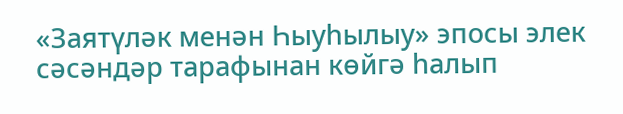«Заятүләк менән Һыуһылыу» эпосы элек сәсәндәр тарафынан көйгә һалып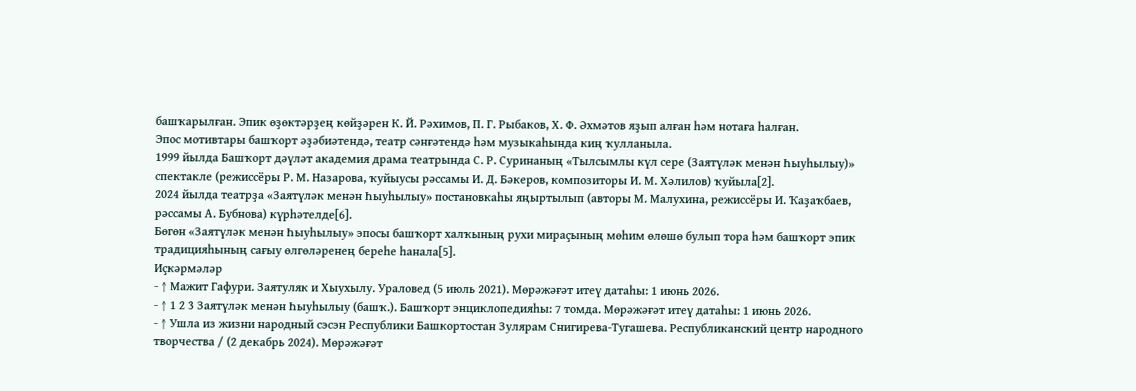башҡарылған. Эпик өҙөктәрҙең көйҙәрен К. Й. Рәхимов, П. Г. Рыбаков, Х. Ф. Әхмәтов яҙып алған һәм нотаға һалған.
Эпос мотивтары башҡорт әҙәбиәтендә, театр сәнғәтендә һәм музыкаһында киң ҡулланыла.
1999 йылда Башҡорт дәүләт академия драма театрында С. Р. Суринаның «Тылсымлы күл сере (Заятүләк менән Һыуһылыу)» спектакле (режиссёры Р. М. Назарова, ҡуйыусы рәссамы И. Д. Бәкеров, композиторы И. М. Хәлилов) ҡуйыла[2].
2024 йылда театрҙа «Заятүләк менән Һыуһылыу» постановкаһы яңыртылып (авторы М. Малухина, режиссёры И. Ҡаҙаҡбаев, рәссамы А. Бубнова) күрһәтелде[6].
Бөгөн «Заятүләк менән Һыуһылыу» эпосы башҡорт халҡының рухи мираҫының мөһим өлөшө булып тора һәм башҡорт эпик традицияһының сағыу өлгөләренең береһе һанала[5].
Иҫкәрмәләр
- ↑ Мажит Гафури. Заятуляк и Хыухылу. Ураловед (5 июль 2021). Мөрәжәғәт итеү датаһы: 1 июнь 2026.
- ↑ 1 2 3 Заятүләк менән Һыуһылыу (башҡ.). Башҡорт энциклопедияһы: 7 томда. Мөрәжәғәт итеү датаһы: 1 июнь 2026.
- ↑ Ушла из жизни народный сэсэн Республики Башкортостан Зулярам Снигирева-Тугашева. Республиканский центр народного творчества / (2 декабрь 2024). Мөрәжәғәт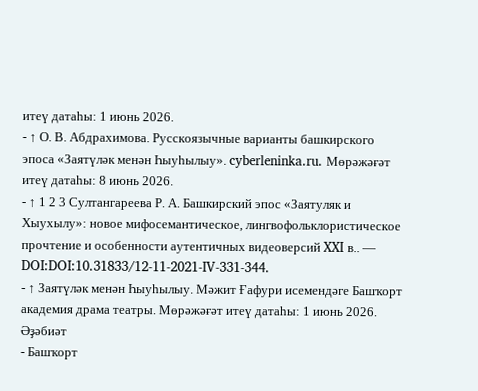итеү датаһы: 1 июнь 2026.
- ↑ О. В. Абдрахимова. Русскоязычные варианты башкирского эпоса «Заятүләк менән Һыуһылыу». cyberleninka.ru. Мөрәжәғәт итеү датаһы: 8 июнь 2026.
- ↑ 1 2 3 Султангареева Р. А. Башкирский эпос «Заятуляк и Хыухылу»: новое мифосемантическое, лингвофольклористическое прочтение и особенности аутентичных видеоверсий XXI в.. — DOI:DOI:10.31833/12-11-2021-IV-331-344.
- ↑ Заятүләк менән Һыуһылыу. Мәжит Ғафури исемендәге Башҡорт академия драма театры. Мөрәжәғәт итеү датаһы: 1 июнь 2026.
Әҙәбиәт
- Башҡорт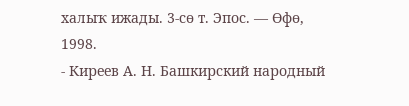халыҡ ижады. 3-сө т. Эпос. — Өфө, 1998.
- Киреев А. Н. Башкирский народный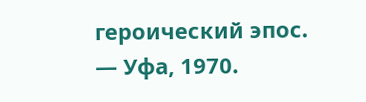героический эпос. — Уфа, 1970.